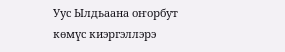Уус Ылдьаана оҥорбут көмүс киэргэллэрэ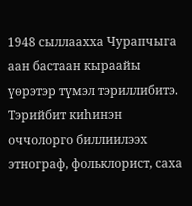1948 сыллаахха Чурапчыга аан бастаан кыраайы үөрэтэр түмэл тэриллибитэ. Тэрийбит киһинэн оччолорго биллиилээх этнограф, фольклорист, саха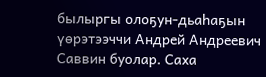былыргы олоҕун-дьаһаҕын үөрэтээччи Андрей Андреевич Саввин буолар. Саха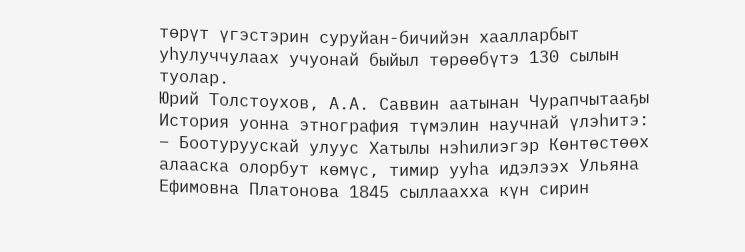төрүт үгэстэрин суруйан-бичийэн хаалларбыт уһулуччулаах учуонай быйыл төрөөбүтэ 130 сылын туолар.
Юрий Толстоухов, А.А. Саввин аатынан Чурапчытааҕы История уонна этнография түмэлин научнай үлэһитэ:
– Боотуруускай улуус Хатылы нэһилиэгэр Көнтөстөөх алааска олорбут көмүс, тимир ууһа идэлээх Ульяна Ефимовна Платонова 1845 сыллаахха күн сирин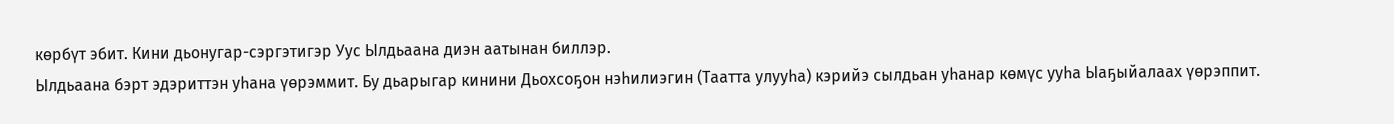көрбүт эбит. Кини дьонугар-сэргэтигэр Уус Ылдьаана диэн аатынан биллэр.
Ылдьаана бэрт эдэриттэн уһана үөрэммит. Бу дьарыгар кинини Дьохсоҕон нэһилиэгин (Таатта улууһа) кэрийэ сылдьан уһанар көмүс ууһа Ыаҕыйалаах үөрэппит.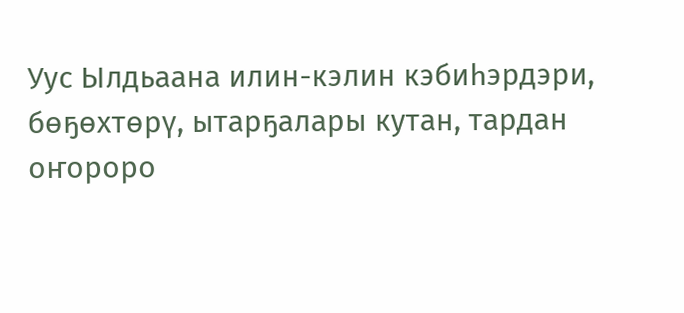Уус Ылдьаана илин-кэлин кэбиһэрдэри, бөҕөхтөрү, ытарҕалары кутан, тардан оҥороро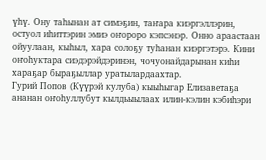үһү. Ону таһынан ат симэҕин, таҥара киэргэллэрин, остуол иһиттэрин эмиэ оҥороро кэпсэнэр. Онно араастаан ойуулаан, кыһыл, хара солоҕу туһанан киэргэтэрэ. Кини оҥоһуктара сиэдэрэйдэринэн, чочуонайдарынан киһи хараҕар быраҕыллар уратылардаахтар.
Гурий Попов (Күүрэй кулуба) кыыһыгар Елизаветаҕа ананан оҥоһуллубут кылдьыылаах илин-кэлин кэбиһэри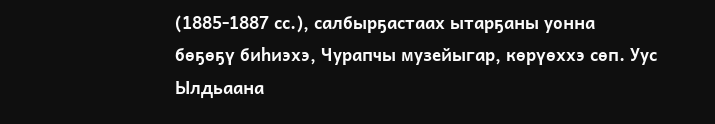(1885-1887 сс.), салбырҕастаах ытарҕаны уонна бөҕөҕү биһиэхэ, Чурапчы музейыгар, көрүөххэ сөп. Уус Ылдьаана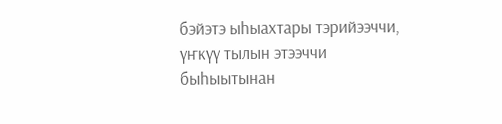бэйэтэ ыһыахтары тэрийээччи, үҥкүү тылын этээччи быһыытынан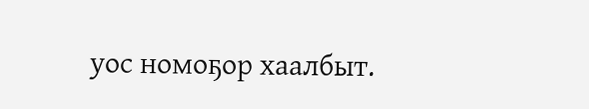уос номоҕор хаалбыт.